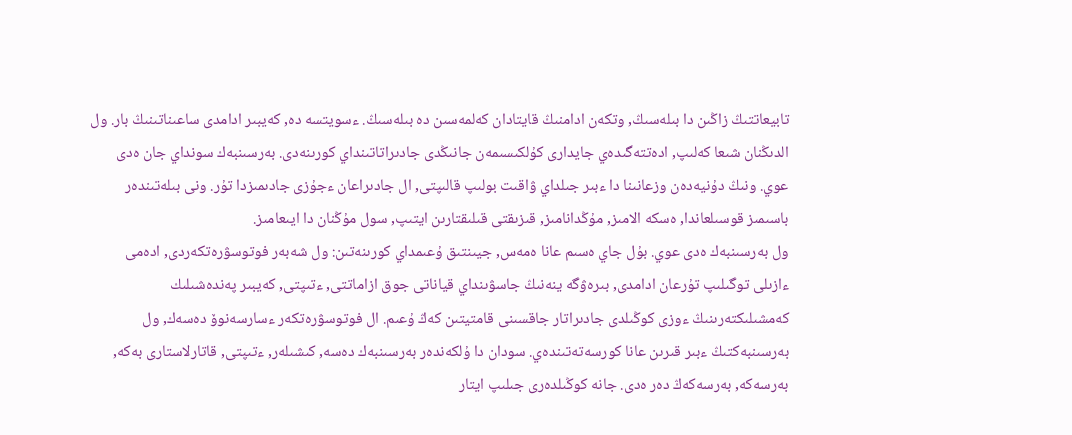تابيعاتتىڭ زاڭىن دا بىلەسىڭ, وتكەن ادامنىڭ قايتادان كەلمەسىن دە بىلەسىڭ. ءسويتسە دە, كەيبىر ادامدى ساعىناتىنىڭ بار. ول الدىڭنان شىعا كەلىپ, ادەتتەگىدەي جايدارى كۇلكىسىمەن جانىڭدى جادىراتاتىنداي كورىنەدى. بەرسىنبەك سونداي جان ەدى عوي. ونىڭ دۇنيەدەن وزعانىنا دا ءبىر جىلداي ۋاقىت بولىپ قالىپتى, ال جادىراعان ءجۇزى جادىمىزدا تۇر. ونى بىلەتىندەر باسىمىز قوسىلعاندا, ەسكە الامىز, مۇڭدانامىز, قىزىقتى قىلىقتارىن ايتىپ, سول مۇڭنان دا ايىعامىز.
ول بەرسىنبەك ەدى عوي. بۇل جاي ەسىم عانا ەمەس, جيىنتىق ۇعىمداي كورىنەتىن: ول شەبەر فوتوسۋرەتكەردى, ادەمى ءازىلى توگىلىپ تۇرعان ادامدى, بىرەۋگە ينەنىڭ جاسۋىنداي قياناتى جوق ازاماتتى, ءتىپتى, كەيبىر پەندەشىلىك كەمشىلىكتەرىنىڭ ءوزى كوڭىلدى جادىراتار جاقسىنى قامتيتىن كەڭ ۇعىم. ال فوتوسۋرەتكەر ءسارسەنوۆ دەسەك, ول بەرسىنبەكتىڭ ءبىر قىرىن عانا كورسەتەتىندەي. سودان دا ۇلكەندەر بەرسىنبەك دەسە, كىشىلەر, ءتىپتى, قاتارلاستارى بەكە, بەرسەكە, بەرسەكەڭ دەر ەدى. جانە كوڭىلدەرى جىلىپ ايتار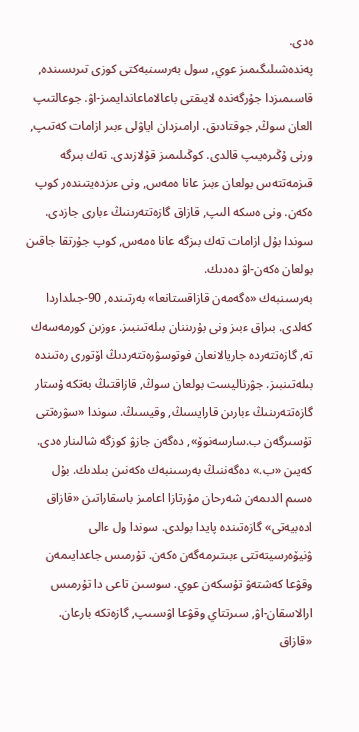ەدى.
پەندەشىلىگىمىز عوي, سول بەرسىنبەكتى كوزى تىرىسىندە, قاسىمىزدا جۇرگەندە لايىقتى باعالاماعاندايمىز-اۋ. جوعالتىپ العان سوڭ, جوقتادىق. ارامىزدان اياۋلى ءبىر ازامات كەتىپ, ورنى ۇڭىرەيىپ قالدى. كوڭىلىمىز قۇلازىدى. تەك بىرگە قىزمەتتەس بولعان ءبىز عانا ەمەس, ونى ءىزدەيتىندەر كوپ ەكەن. ونى ەسكە الىپ, قازاق گازەتتەرىنىڭ ءبارى جازدى. سوندا بۇل ازامات تەك بىزگە عانا ەمەس, كوپ جۇرتقا جاقىن بولعان ەكەن-اۋ دەدىك.
بەرسىنبەك «ەگەمەن قازاقستانعا» بەرتىندە, 90-جىلداردا كەلدى. بىراق ءبىز ونى بۇرىننان بىلەتىنبىز. ءوزىن كورمەسەك تە, گازەتتەردە جاريالانعان فوتوسۋرەتتەردىڭ اۆتورى رەتىندە بىلەتىنبىز. جۋرناليست بولعان سوڭ, قازاقتىڭ بەتكە ۇستار گازەتتەرىنىڭ ءبارىن قارايسىڭ, وقيسىڭ. سوندا «سۋرەتتى تۇسىرگەن ب.سارسەنوۆ», دەگەن جازۋ كوزگە شالىنار ەدى. كەيىن «ب.» دەگەننىڭ بەرسىنبەك ەكەنىن بىلدىك. بۇل ەسىم الدىمەن شەرحان مۇرتازا اعامىز باسقاراتىن «قازاق ادەبيەتى» گازەتىندە پايدا بولدى. سوندا ول ءالى ۋنيۆەرسيتەتتى ءبىتىرمەگەن ەكەن. تۇرمىس جاعدايىمەن وقۋعا كەشتەۋ تۇسكەن عوي. سوسىن تاعى دا تۇرمىس ارالاسقان-اۋ, سىرتتاي وقۋعا اۋىسىپ, گازەتكە بارعان. «قازاق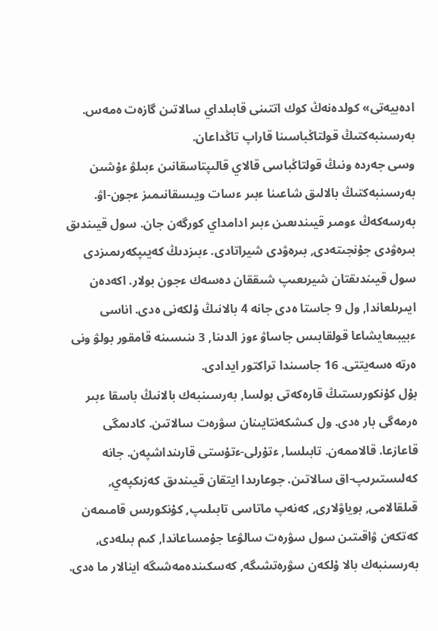ادەبيەتى» كولدەنەڭ كوك اتتىنى قابىلداي سالاتىن گازەت ەمەس. بەرسىنبەكتىڭ قولتاڭباسىنا قاراپ تاڭداعان.
وسى جەردە ونىڭ قولتاڭباسى قالاي قالىپتاسقانىن ءبىلۋ ءۇشىن بەرسىنبەكتىڭ بالالىق شاعىنا ءبىر ءسات ويىسقانىمىز ءجون-اۋ. بەرسەكەڭ ءومىر قيىندىعىن ءبىر ادامداي كورگەن جان. سول قيىندىق بىرەۋدى جۇنجىتەدى, بىرەۋدى شيراتادى. ءبىزدىڭ كەيىپكەرىمىزدى سول قيىندىقتان شيرىعىپ شىققان دەسەك ءجون بولار. اكەدەن ايىرىلعاندا, ول 9 جاستا ەدى جانە 4 بالانىڭ ۇلكەنى ەدى. اناسى ءبيبىعايشاعا قولقابىس جاساۋ ءوز الدىنا, 3 ىنىسىنە قامقور بولۋ ونى ەرتە ەسەيتتى. 16 جاسىندا تراكتور ايدادى.
بۇل كۇنكورىستىڭ قارەكەتى بولسا, بەرسىنبەك بالانىڭ باسقا ءبىر ەرمەگى بار ەدى. ول كىشكەنتايىنان سۋرەت سالاتىن. كادىمگى قاعازعا. قالاممەن. تابىلسا, ءتۇرلى-ءتۇستى قارىنداشپەن. جانە كەلىستىرىپ-اق سالاتىن. جوعارىدا ايتقان قيىندىق كەزىكپەي, قىلقالامى, بوياۋلارى, كەنەپ ماتاسى تابىلىپ, كۇنكورىس قامىمەن كەتكەن ۋاقىتىن سول سۋرەت سالۋعا جۇمساعاندا, كىم بىلەدى, بەرسىنبەك بالا ۇلكەن سۋرەتشىگە, كەسكىندەمەشىگە اينالار ما ەدى.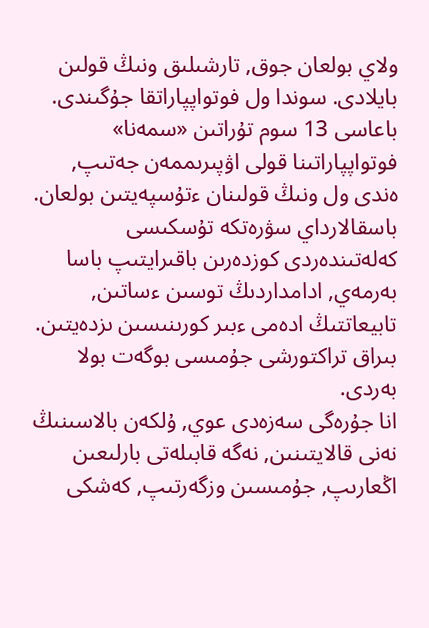ولاي بولعان جوق, تارشىلىق ونىڭ قولىن بايلادى. سوندا ول فوتواپپاراتقا جۇگىندى. باعاسى 13 سوم تۇراتىن «سمەنا» فوتواپپاراتىنا قولى اۋپىرىممەن جەتىپ, ەندى ول ونىڭ قولىنان ءتۇسپەيتىن بولعان. باسقالارداي سۋرەتكە تۇسكىسى كەلەتىندەردى كوزدەرىن باقىرايتىپ باسا بەرمەي, ادامداردىڭ توسىن ءساتىن, تابيعاتتىڭ ادەمى ءبىر كورىنىسىن ىزدەيتىن. بىراق تراكتورشى جۇمىسى بوگەت بولا بەردى.
انا جۇرەگى سەزەدى عوي, ۇلكەن بالاسىنىڭ نەنى قالايتىنىن, نەگە قابىلەتى بارلىعىن اڭعارىپ, جۇمىسىن وزگەرتىپ, كەشكى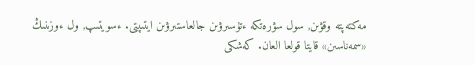مەكتەپتە وقۋىن, سول سۋرەتكە ءتۇسىرۋىن جالعاستىرۋىن ايتىپتى. ءسويتىپ, ول ءوزىنىڭ «سمەناسىن» قايتا قولعا العان. كەشكى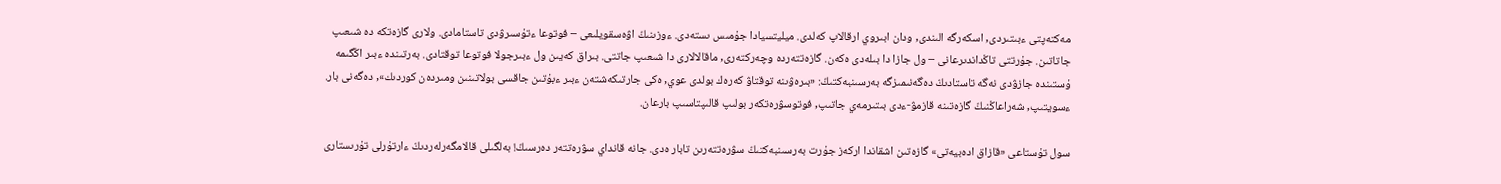مەكتەپتى ءبىتىردى, اسكەرگە الىندى, ودان ابىروي ارقالاپ كەلدى. ميليتسيادا جۇمىس ىستەدى. ءوزىنىڭ اۋەسقويلىعى – فوتوعا ءتۇسىرۋدى تاستامادى. ولارى گازەتكە دە شىعىپ جاتاتىن. جۇرتتى تاڭداندىرعانى – ول جازا دا بىلەدى ەكەن. گازەتتەردە وچەركتەرى, ماقالالارى دا شىعىپ جاتتى. بىراق كەيىن ول ءبىرجولا فوتوعا توقتادى. بەرتىندە ءبىر اڭگىمە ۇستىندە جازۋدى نەگە تاستادىڭ دەگەنىمىزگە بەرسىنبەكتىڭ: «بىرەۋىنە توقتاۋ كەرەك بولدى عوي, ەكى جارتىكەشتەن ءبىر ءبۇتىن جاقسى بولاتىنىن ومىردەن كوردىك», دەگەنى بار. ءسويتىپ, شەراعاڭنىڭ گازەتىنە قازمۋ-ءدى بىتىرمەي جاتىپ, فوتوسۋرەتكەر بولىپ قالىپتاسىپ بارعان.

سول تۇستاعى «قازاق ادەبيەتى» گازەتىن اشقاندا اركەز جۇرت بەرسىنبەكتىڭ سۋرەتتەرىن تابار ەدى. جانە قانداي سۋرەتتەر دەرسىڭ! بەلگىلى قالامگەرلەردىڭ ءارتۇرلى تۇرىستارى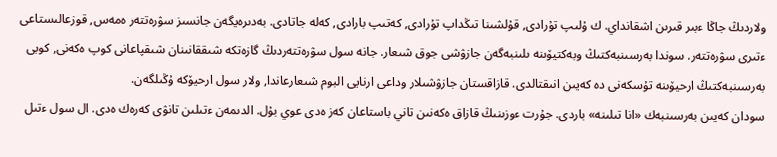ولاردىڭ جاڭا ءبىر قىرىن اشقانداي. ك ۇلىپ تۇرادى, قۇلشىنا تىڭداپ تۇرادى, كەتىپ بارادى, كەلە جاتادى. بەدىرەيگەن جانسىز سۋرەتتەر ەمەس, قوزعالىستاعى ءتىرى سۋرەتتەر. سوندا بەرسىنبەكتىڭ وبەكتيۆىنە ىلىنبەگەن جازۋشى جوق شىعار. جانە سول سۋرەتتەردىڭ گازەتكە شىققانىنان شىقپاعانى كوپ ەكەنى, كوبى بەرسىنبەكتىڭ ارحيۆىنە تۇسكەنى دە كەيىن انىقتالدى. قازاقستان جازۋشىلار وداعى ارنايى البوم شىعارعاندا, ولار سول ارحيۆكە ۇڭىلگەن.
سودان كەيىن بەرسىنبەك «انا تىلىنە» باردى. جۇرت ءوزىنىڭ قازاق ەكەنىن تاني باستاعان كەز ەدى عوي بۇل. الدىمەن ءتىلىن تانۋى كەرەك ەدى. ال سول ءتىل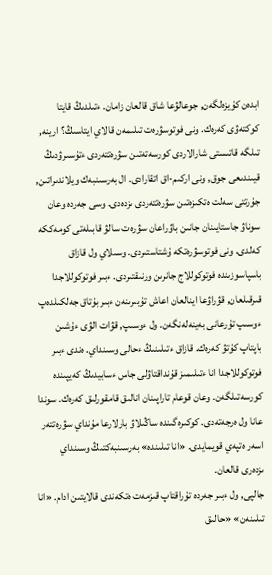ابدەن كۇيزەلگەن, جوعالۋعا شاق قالعان زامان. ءتىلدىڭ قايتا كوكتەۋى كەرەك. ونى فوتوسۋرەت تىلىمەن قالاي ايتاسىڭ؟ ارينە, تىلگە قاتىستى شارالاردى كورسەتەتىن سۋرەتتەردى ءتۇسىرۋدىڭ قيىندىعى جوق, ونى اركىم-اق اتقارادى. ال بەرسىنبەك ويلاندىراتىن, جۇرتتى سەلت ەتكىزەتىن سۋرەتتەردى ىزدەدى. وسى جەردە وعان سوناۋ جاستايىنان جانىن باۋراعان سۋرەت سالۋ قابىلەتى كومەككە كەلدى. ونى فوتوسۋرەتكە ۇشتاستىردى. وسىلاي ول قازاق باسپاسوزىندە فوتوكوللاج جانرىن ورنىقتىردى. ءبىر فوتوكوللاجدا قىرقىلعان, قۋراۋعا اينالعان اعاش تۇبىرىنەن ءبىر بۇتاق جەلكىلدەپ ءوسىپ تۇرعانى بەينەلەنگەن. ول ءوسىپ, قۋات الۋى ءۇشىن باپتاپ كۇتۋ كەرەك. قازاق ءتىلىنىڭ ءحالى وسىنداي. ەندى ءبىر فوتوكوللاجدا انا ءتىلىمىز قۇنداقتاۋلى جاس ءسابيدىڭ كەيپىندە كورسەتىلگەن. وعان قوعام تاراپىنان انالىق قامقورلىق كەرەك. سوندا عانا ول ەرجەتەدى. كوكىرەگىندە ساڭىلاۋ بارلارعا مۇنداي سۋرەتتەر اسەر ەتپەي قويمايدى. «انا تىلىندە» بەرسىنبەكتىڭ وسىنداي ىزدەرى قالعان.
جالپى, ول ءبىر جەردە تۇراقتاپ قىزمەت ەتكەندى قالايتىن ادام. «انا تىلىنەن» «حالىق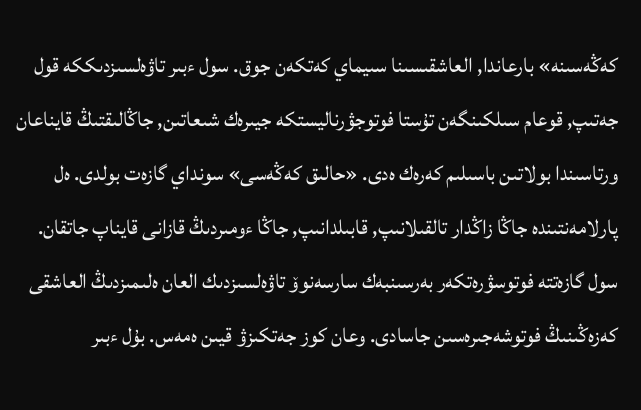كەڭەسىنە» بارعاندا, العاشقىسىنا سىيماي كەتكەن جوق. سول ءبىر تاۋەلسىزدىككە قول جەتىپ, قوعام سىلكىنگەن تۇستا فوتوجۋرناليستكە جيىرەك شىعاتىن, جاڭالىقتىڭ قايناعان ورتاسىندا بولاتىن باسىلىم كەرەك ەدى. «حالىق كەڭەسى» سونداي گازەت بولدى. ەل پارلامەنتىندە جاڭا زاڭدار تالقىلانىپ, قابىلدانىپ, جاڭا ءومىردىڭ قازانى قايناپ جاتقان. سول گازەتتە فوتوسۋرەتكەر بەرسىنبەك سارسەنوۆ تاۋەلسىزدىك العان ەلىمىزدىڭ العاشقى كەزەڭىنىڭ فوتوشەجىرەسىن جاسادى. وعان كوز جەتكىزۋ قيىن ەمەس. بۇل ءبىر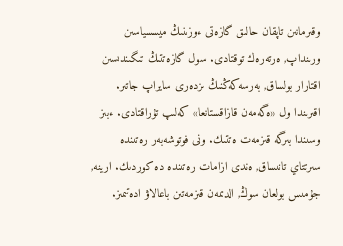وقىرمانىن تاپقان حالىق گازەتى ءوزىنىڭ ميسسياسىن ورىنداپ, ەرتەرەك توقتادى. سول گازەتتىڭ تىگىندىسىن اقتارار بولساق, بەرسەكەڭنىڭ ىزدەرى سايراپ جاتىر.
اقىرىندا ول «ەگەمەن قازاقستانعا» كەلىپ تۇراقتادى. ءبىز وسىندا بىرگە قىزمەت ەتتىك. ونى فوتوشەبەر رەتىندە سىرتتاي تانىساق, ەندى ازامات رەتىندە دە كوردىك. ارينە, جۇمىس بولعان سوڭ, الدىمەن قىزمەتىن باعالاۋ ادەتىمىز.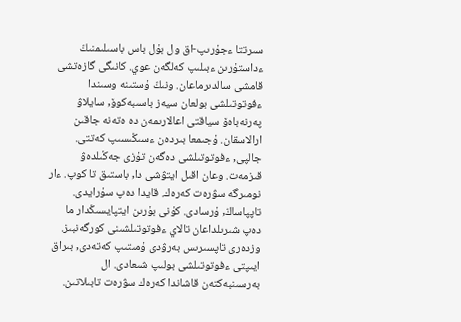سىرتتا ءجۇرىپ-اق ول بۇل باس باسىلىمنىڭ ءداستۇرىن ءبىلىپ كەلگەن عوي. كانىگى گازەتشى قامشى سالدىرماعان. ونىڭ ۇستىنە وسىندا ءفوتوتىلشى بولعان سيەز باسىبەكوۆ, سايلاۋ پەرنەباەۆ سياقتى اعالارىمەن دە ەتەنە جاقىن ارالاسقان. ۇجىمعا بىردەن ءسىڭىسىپ كەتتى.
جالپى, ءفوتوتىلشى دەگەن تۇزى جەڭىلدەۋ قىزمەت. وعان اقىل ايتۋشى دا, باستىق تا كوپ. ءار نومىرگە سۋرەت كەرەك. قايدا دەپ سۇرايدى. تاپپاساڭ, ۇرسادى. كۇنى بۇرىن ايتپايسىڭدار ما دەپ شىرىلداعان تالاي ءفوتوتىلشىنى كورگەنبىز. وزدەرى تاپسىرىس بەرۋدى ۇمىتىپ كەتەدى, بىراق ايىپتى ءفوتوتىلشى بولىپ شىعادى. ال بەرسىنبەكتەن قاشاندا كەرەك سۋرەت تابىلاتىن.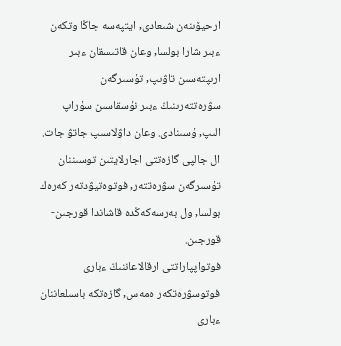ارحيۆىنەن شىعادى, ايتپەسە جاڭا وتكەن ءبىر شارا بولسا, وعان قاتىسقان ءبىر ارىپتەسىن تاۋىپ, تۇسىرگەن سۋرەتتەرىنىڭ ءبىر نۇسقاسىن سۇراپ الىپ, ۇسىنادى. وعان داۋلاسىپ جاتۋ جات. ال جالپى گازەتتى اجارلايتىن توسىننان تۇسىرگەن سۋرەتتەر, فوتوەتيۋدتەر كەرەك بولسا, ول بەرسەكەڭدە قاشاندا قورجىن-قورجىن.
فوتواپپاراتتى ارقالاعاننىڭ ءبارى فوتوسۋرەتكەر ەمەس, گازەتكە باسىلعاننان ءبارى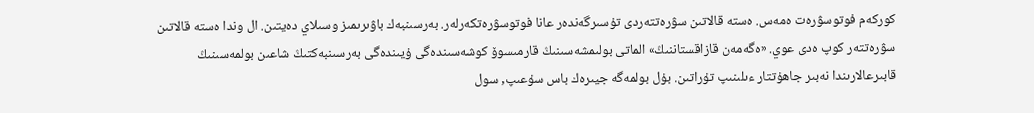كوركەم فوتوسۋرەت ەمەس. ەستە قالاتىن سۋرەتتەردى تۇسىرگەندەر عانا فوتوسۋرەتكەرلەر. بەرسىنبەك باۋىرىمىز وسىلاي دەيتىن. ال وندا ەستە قالاتىن سۋرەتتەر كوپ ەدى عوي. «ەگەمەن قازاقستاننىڭ» الماتى بولىمشەسىنىڭ قارمىسوۆ كوشەسىندەگى ۇيىندەگى بەرسىنبەكتىڭ شاعىن بولمەسىنىڭ قابىرعالارىندا نەبىر جاھۇتتار ءىلىنىپ تۇراتىن. بۇل بولمەگە جيىرەك باس سۇعىپ, سول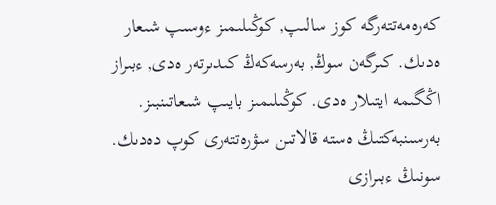كەرەمەتتەرگە كوز سالىپ, كوڭىلىمىز ءوسىپ شىعار ەدىك. كىرگەن سوڭ, بەرسەكەڭ كىدىرتەر ەدى, ءبىراز اڭگىمە ايتىلار ەدى. كوڭىلىمىز بايىپ شىعاتىنبىز.
بەرسىنبەكتىڭ ەستە قالاتىن سۋرەتتەرى كوپ دەدىك. سونىڭ ءبىرازى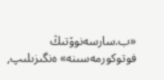«ب.سارسەنوۆتىڭ فوتوكورمەسىنە» ەنگىزىلىپ,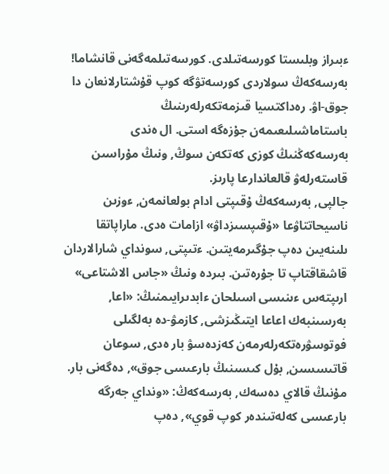ءبىراز وبلىستا كورسەتىلدى. كورسەتىلمەگەنى قانشاما! بەرسەكەڭ سولاردى كورسەتۋگە كوپ قۇشتارلانعان دا جوق-اۋ. رەداكتسيا قىزمەتكەرلەرىنىڭ باستاماشىلىعىمەن جۇزەگە استى. ال ەندى بەرسەكەڭنىڭ كوزى كەتكەن سوڭ, ونىڭ مۇراسىن قاستەرلەۋ قالعاندارعا پارىز.
جالپى, بەرسەكەڭ ۇقىپتى ادام بولعانمەن, ءوزىن ناسيحاتتاۋعا «ۇقىپسىزداۋ» ازامات ەدى. ماراپاتقا ىلىنەيىن دەپ جۇگىرمەيتىن. ءتىپتى, سونداي شارالاردان قاشقاقتاپ تا جۇرەتىن. بىردە ونىڭ «جاس الاشتاعى» ارىپتەس ءىنىسى اسىلحان ءابدىرايىمنىڭ: «اعا, بەرسىنبەك اعاعا ايتىڭىزشى, كازمۋ-دە بەلگىلى فوتوسۋرەتكەرلەرمەن كەزدەسۋ بار ەدى, سوعان قاتىسسىن, بۇل كىسىنىڭ بارعىسى جوق», دەگەنى بار. مۇنىڭ قالاي دەسەك, بەرسەكەڭ: «ونداي جەرگە بارعىسى كەلەتىندەر كوپ قوي», دەپ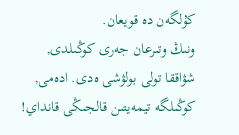كۇلگەن دە قويعان.
ونىڭ وتىرعان جەرى كوڭىلدى, شۋاققا تولى بولۋشى ەدى. ادەمى, كوڭىلگە تيمەيتىن قالجىڭى قانداي!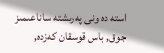استە دە ونى پەرىشتە ساناعىمىز جوق, باس قوسقان كەزدە,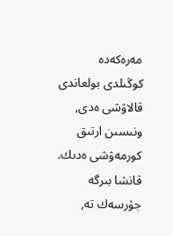مەرەكەدە كوڭىلدى بولعاندى قالاۋشى ەدى, ونىسىن ارتىق كورمەۋشى ەدىك.
قانشا بىرگە جۇرسەك تە,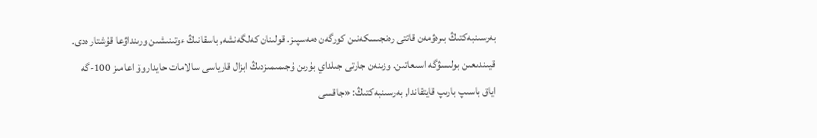بەرسىنبەكتىڭ بىرەۋمەن قاتتى رەنجىسكەنىن كورگەن ەمەسپىز. قولىنان كەلگەنشە, باسقانىڭ ءوتىنىشىن ورىنداۋعا قۇشتار ەدى. قيىندىعىن بولىسۋگە اسىعاتىن. وزىنەن جارتى جىلداي بۇرىن ۇجىمىمىزدىڭ ابزال قارياسى سالامات حايداروۆ اعامىز 100-گە اياق باسىپ بارىپ قايتقاندا, بەرسىنبەكتىڭ: «جاقسى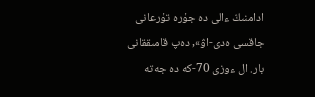ادامنىڭ ءالى دە جۇرە تۇرعانى جاقسى ەدى-اۋ», دەپ قامىققانى بار. ال ءوزى 70-كە دە جەتە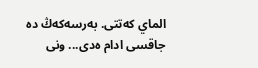الماي كەتتى. بەرسەكەڭ دە جاقسى ادام ەدى... ونى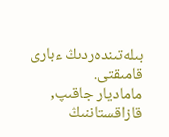بىلەتىندەردىڭ ءبارى قامىقتى.
ماماديار جاقىپ,
قازاقستاننىڭ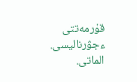قۇرمەتتى ءجۋرناليسى.
الماتى.